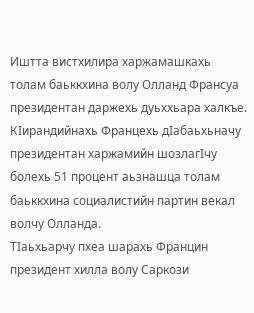Иштта вистхилира харжамашкахь толам баьккхина волу Олланд Франсуа президентан даржехь дуьххьара халкъе. КIирандийнахь Францехь дIабаьхьначу президентан харжамийн шозлагIчу болехь 51 процент аьзнашца толам баьккхина социалистийн партин векал волчу Олланда.
ТIаьхьарчу пхеа шарахь Францин президент хилла волу Саркози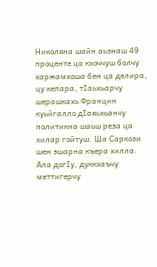Николяна шайн аьзнаш 49 проценте ца кхоччуш болчу харжамхоша бен ца делира, цу кепара, тIаьхьарчу шерашкахь Францин куьйгалло дIаяьхьанчу политикна шаьш реза ца хилар гойтуш. Ша Саркози шен эшарна къера хилла.
Ала догIу, дуккхаъчу меттигерчу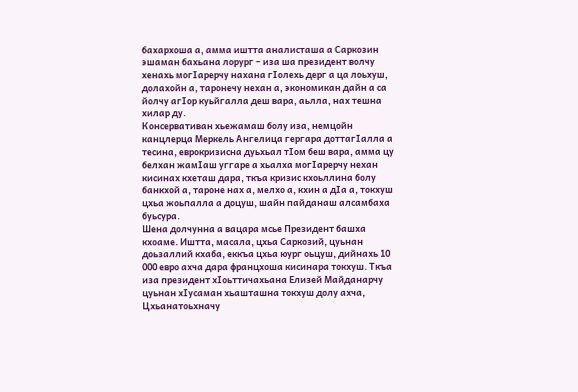бахархоша а, амма иштта аналисташа а Саркозин эшаман бахьана лорург – иза ша президент волчу хенахь могIарерчу нахана гIолехь дерг а ца лоьхуш, долахойн а, таронечу нехан а, экономикан дайн а са йолчу агIор куьйгалла деш вара, аьлла, нах тешна хилар ду.
Консервативан хьежамаш болу иза, немцойн канцлерца Меркель Ангелица гергара доттагIалла а тесина, еврокризисна дуьхьал тIом беш вара, амма цу белхан жамIаш уггаре а хьалха могIарерчу нехан кисинах кхеташ дара, ткъа кризис кхоьллина болу банкхой а, тароне нах а, мелхо а, кхин а дIа а, токхуш цхьа жоьпалла а доцуш, шайн пайданаш алсамбаха буьсура.
Шена долчунна а вацара мсье Президент башха кхоаме. Иштта, масала, цхьа Саркозий, цуьнан доьзаллий кхаба, еккъа цхьа юург оьцуш, дийнахь 10 000 евро ахча дара францхоша кисинара токхуш. Ткъа иза президент хIоьттичахьана Елизей Майданарчу цуьнан хIусаман хьашташна токхуш долу ахча, Цхьанатоьхначу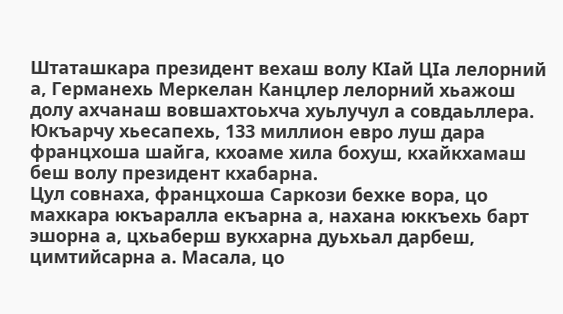Штаташкара президент вехаш волу КIай ЦIа лелорний а, Германехь Меркелан Канцлер лелорний хьажош долу ахчанаш вовшахтоьхча хуьлучул а совдаьллера. Юкъарчу хьесапехь, 133 миллион евро луш дара францхоша шайга, кхоаме хила бохуш, кхайкхамаш беш волу президент кхабарна.
Цул совнаха, францхоша Саркози бехке вора, цо махкара юкъаралла екъарна а, нахана юккъехь барт эшорна а, цхьаберш вукхарна дуьхьал дарбеш, цимтийсарна а. Масала, цо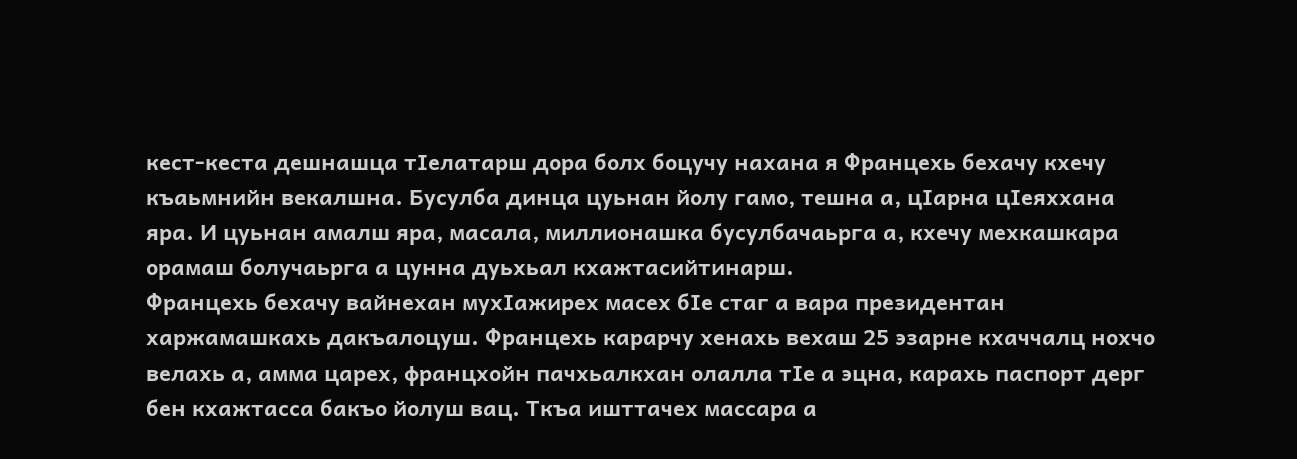кест-кеста дешнашца тIелатарш дора болх боцучу нахана я Францехь бехачу кхечу къаьмнийн векалшна. Бусулба динца цуьнан йолу гамо, тешна а, цIарна цIеяххана яра. И цуьнан амалш яра, масала, миллионашка бусулбачаьрга а, кхечу мехкашкара орамаш болучаьрга а цунна дуьхьал кхажтасийтинарш.
Францехь бехачу вайнехан мухIажирех масех бIе стаг а вара президентан харжамашкахь дакъалоцуш. Францехь карарчу хенахь вехаш 25 эзарне кхаччалц нохчо велахь а, амма царех, францхойн пачхьалкхан олалла тIе а эцна, карахь паспорт дерг бен кхажтасса бакъо йолуш вац. Ткъа ишттачех массара а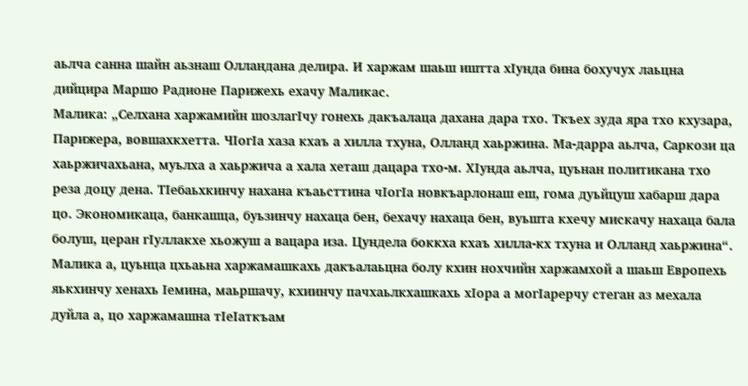аьлча санна шайн аьзнаш Олландана делира. И харжам шаьш иштта хIунда бина бохучух лаьцна дийцира Маршо Радионе Парижехь ехачу Маликас.
Малика: „Селхана харжамийн шозлагIчу гонехь дакъалаца дахана дара тхо. Ткъех зуда яра тхо кхузара, Парижера, вовшахкхетта. ЧIогIа хаза кхаъ а хилла тхуна, Олланд хаьржина. Ма-дарра аьлча, Саркози ца хаьржичахьана, муьлха а хаьржича а хала хеташ дацара тхо-м. ХIунда аьлча, цуьнан политикана тхо реза доцу дена. ТIебаьхкинчу нахана къаьсттина чIогIа новкъарлонаш еш, гома дуьйцуш хабарш дара цо. Экономикаца, банкашца, буьзинчу нахаца бен, бехачу нахаца бен, вуьшта кхечу мискачу нахаца бала болуш, церан гIуллакхе хьожуш а вацара иза. Цундела боккха кхаъ хилла-кх тхуна и Олланд хаьржина“.
Малика а, цуьнца цхьаьна харжамашкахь дакъалаьцна болу кхин нохчийн харжамхой а шаьш Европехь яькхинчу хенахь Iемина, маьршачу, кхиинчу пачхаьлкхашкахь хIора а могIарерчу стеган аз мехала дуйла а, цо харжамашна тIеIаткъам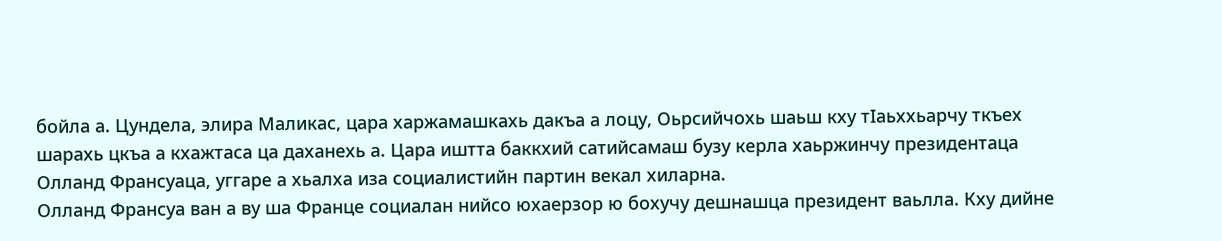бойла а. Цундела, элира Маликас, цара харжамашкахь дакъа а лоцу, Оьрсийчохь шаьш кху тIаьххьарчу ткъех шарахь цкъа а кхажтаса ца даханехь а. Цара иштта баккхий сатийсамаш бузу керла хаьржинчу президентаца Олланд Франсуаца, уггаре а хьалха иза социалистийн партин векал хиларна.
Олланд Франсуа ван а ву ша Франце социалан нийсо юхаерзор ю бохучу дешнашца президент ваьлла. Кху дийне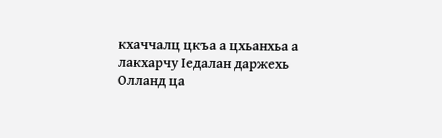кхаччалц цкъа а цхьанхьа а лакхарчу Iедалан даржехь Олланд ца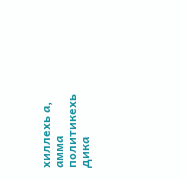хиллехь а, амма политикехь дика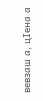вевзаш а, цIена а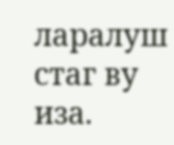ларалуш стаг ву иза.